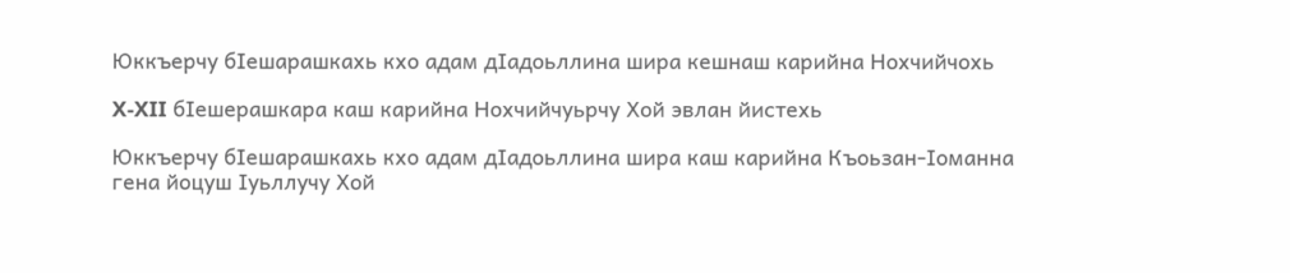Юккъерчу бIешарашкахь кхо адам дIадоьллина шира кешнаш карийна Нохчийчохь

X-XII бIешерашкара каш карийна Нохчийчуьрчу Хой эвлан йистехь

Юккъерчу бIешарашкахь кхо адам дIадоьллина шира каш карийна Къоьзан-Iоманна гена йоцуш Iуьллучу Хой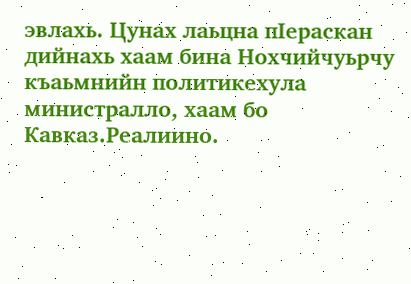эвлахь. Цунах лаьцна пIераскан дийнахь хаам бина Нохчийчуьрчу къаьмнийн политикехула министралло, хаам бо Кавказ.Реалиино.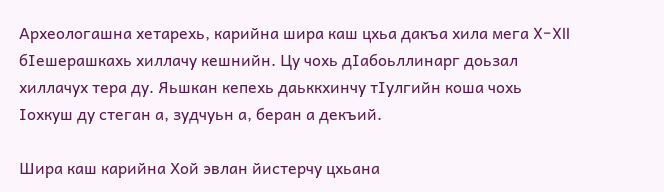Археологашна хетарехь, карийна шира каш цхьа дакъа хила мега X-XII бIешерашкахь хиллачу кешнийн. Цу чохь дIабоьллинарг доьзал хиллачух тера ду. Яьшкан кепехь даьккхинчу тIулгийн коша чохь Iохкуш ду стеган а, зудчуьн а, беран а декъий.

Шира каш карийна Хой эвлан йистерчу цхьана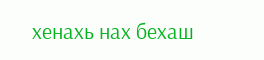хенахь нах бехаш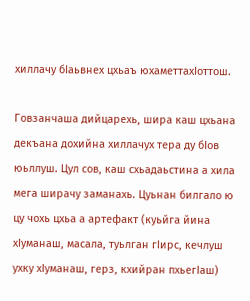хиллачу бIаьвнех цхьаъ юхаметтахIоттош.

Говзанчаша дийцарехь, шира каш цхьана декъана дохийна хиллачух тера ду бIов юьллуш. Цул сов, каш схьадаьстина а хила мега ширачу заманахь. Цуьнан билгало ю цу чохь цхьа а артефакт (куьйга йина хIуманаш, масала, туьлган гIирс, кечлуш ухку хIуманаш, герз, кхийран пхьегӀаш)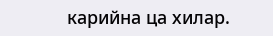карийна ца хилар.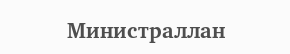Министраллан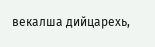векалша дийцарехь,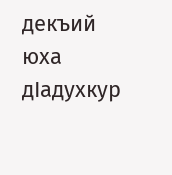декъий юха дIадухкур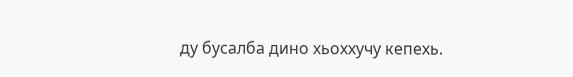ду бусалба дино хьоххучу кепехь.